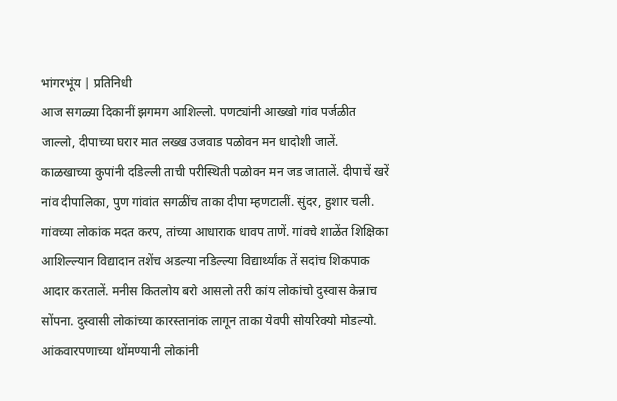भांगरभूंय | प्रतिनिधी
आज सगळ्या दिकानीं झगमग आशिल्लो. पणट्यांनी आख्खो गांव पर्जळीत जाल्लो, दीपाच्या घरार मात लख्ख उजवाड पळोवन मन धादोशी जालें. काळखाच्या कुपांनी दडिल्ली ताची परीस्थिती पळोवन मन जड जातालें. दीपाचें खरें नांव दीपालिका, पुण गांवांत सगळींच ताका दीपा म्हणटालीं. सुंदर, हुशार चली. गांवच्या लोकांक मदत करप, तांच्या आधाराक धावप ताणें. गांवचे शाळेंत शिक्षिका आशिल्ल्यान विद्यादान तशेंच अडल्या नडिल्ल्या विद्यार्थ्यांक तें सदांच शिकपाक आदार करतालें. मनीस कितलोय बरो आसलो तरी कांय लोकांचो दुस्वास केन्नाच सोंपना. दुस्वासी लोकांच्या कारस्तानांक लागून ताका येवपी सोयरिक्यो मोडल्यो. आंकवारपणाच्या थोंमण्यानी लोकांनी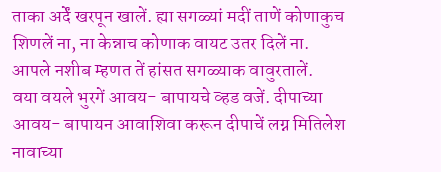ताका अर्दें खरपून खालें. ह्या सगळ्यां मदीं ताणें कोणाकुच शिणलें ना, ना केन्नाच कोणाक वायट उतर दिलें ना. आपले नशीब म्हणत तें हांसत सगळ्याक वावुरतालें.
वया वयले भुरगें आवय- बापायचे व्हड वजें. दीपाच्या आवय- बापायन आवाशिवा करून दीपाचें लग्न मितिलेश नावाच्या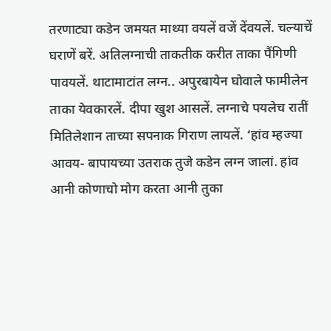तरणाट्या कडेन जमयत माथ्या वयलें वजें देंवयलें. चल्याचें घराणें बरें. अतिलग्नाची ताकतीक करीत ताका पैंगिणी पावयलें. थाटामाटांत लग्न.. अपुरबायेन घोवाले फामीलेन ताका येवकारलें. दीपा खुश आसलें. लग्नाचे पयलेच रातीं मितिलेशान ताच्या सपनाक गिराण लायलें. ‘हांव म्हज्या आवय- बापायच्या उतराक तुजे कडेन लग्न जालां. हांव आनी कोणाचो मोग करता आनी तुका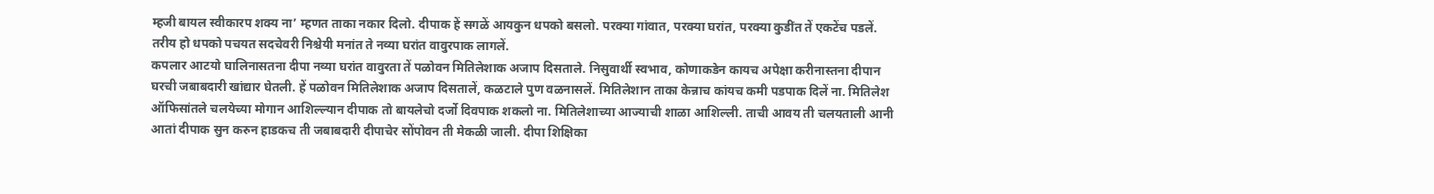म्हजी बायल स्वीकारप शक्य ना’ म्हणत ताका नकार दिलो. दीपाक हें सगळें आयकुन धपको बसलो. परक्या गांवात, परक्या घरांत, परक्या कुडींत तें एकटेंच पडलें. तरीय हो धपको पचयत सदचेवरी निश्चेयी मनांत ते नव्या घरांत वावुरपाक लागलें.
कपलार आटयो घालिनासतना दीपा नव्या घरांत वावुरता तें पळोवन मितिलेशाक अजाप दिसताले. निसुवार्थी स्वभाव, कोणाकडेन कायच अपेक्षा करीनास्तना दीपान घरची जबाबदारी खांद्यार घेतली. हें पळोवन मितिलेशाक अजाप दिसतालें, कळटाले पुण वळनासलें. मितिलेशान ताका केन्नाच कांयच कमी पडपाक दिलें ना. मितिलेश ऑफिसांतले चलयेच्या मोगान आशिल्ल्यान दीपाक तो बायलेचो दर्जो दिवपाक शकलो ना. मितिलेशाच्या आज्याची शाळा आशिल्ली. ताची आवय ती चलयताली आनी आतां दीपाक सुन करुन हाडकच ती जबाबदारी दीपाचेर सोंपोवन ती मेकळी जाली. दीपा शिक्षिका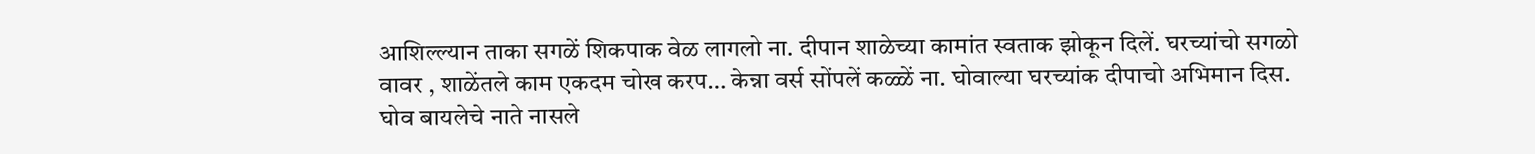आशिल्ल्यान ताका सगळें शिकपाक वेळ लागलो ना. दीपान शाळेच्या कामांत स्वताक झोकून दिलें. घरच्यांचो सगळो वावर , शाळेंतले काम एकदम चोख करप… केन्ना वर्स सोंपलें कळ्ळें ना. घोवाल्या घरच्यांक दीपाचो अभिमान दिस.
घोव बायलेचे नाते नासले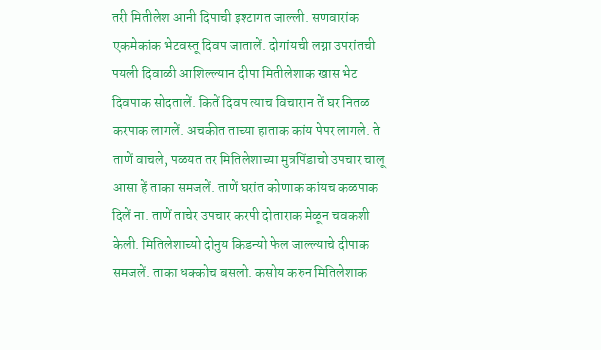तरी मितीलेश आनी दिपाची इश्टागत जाल्ली. सणवारांक एकमेकांक भेटवस्तू दिवप जातालें. दोगांयची लग्ना उपरांतची पयली दिवाळी आशिल्ल्यान दीपा मितीलेशाक खास भेट दिवपाक सोदतालें. कितें दिवप त्याच विचारान तें घर नितळ करपाक लागलें. अचकीत ताच्या हाताक कांय पेपर लागले. ते ताणें वाचले, पळयत तर मितिलेशाच्या मुत्रपिंडाचो उपचार चालू आसा हें ताका समजलें. ताणें घरांत कोणाक कांयच कळपाक दिलें ना. ताणें ताचेर उपचार करपी दोताराक मेळून चवकशी केली. मितिलेशाच्यो दोनुय किडन्यो फेल जाल्ल्याचे दीपाक समजलें. ताका धक्कोच बसलो. कसोय करुन मितिलेशाक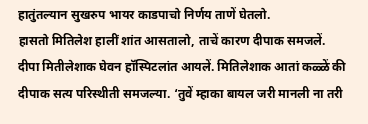हातुंतल्यान सुखरुप भायर काडपाचो निर्णय ताणें घेतलो.
हासतो मितिलेश हालीं शांत आसतालो, ताचें कारण दीपाक समजलें. दीपा मितीलेशाक घेवन हॉस्पिटलांत आयलें. मितिलेशाक आतां कळ्ळें की दीपाक सत्य परिस्थीती समजल्या. ‘तुवें म्हाका बायल जरी मानली ना तरी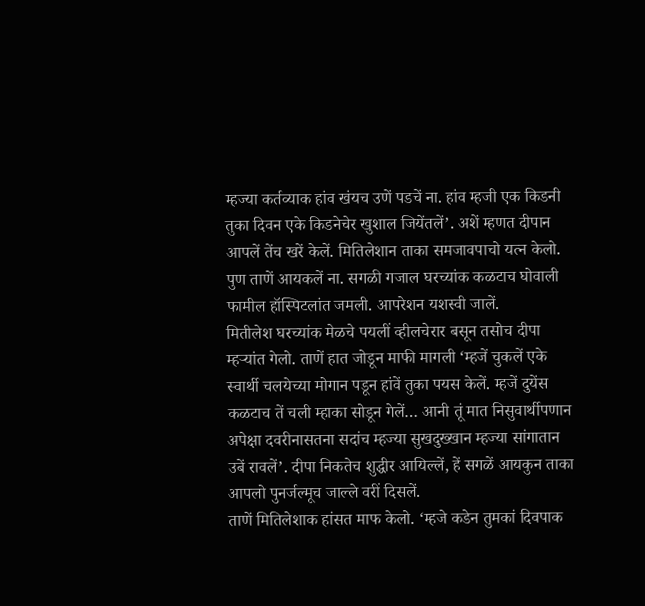म्हज्या कर्तव्याक हांव खंयच उणें पडचें ना. हांव म्हजी एक किडनी तुका दिवन एके किडनेचेर खुशाल जियेंतलें’. अशें म्हणत दीपान आपलें तेंच खरें केलें. मितिलेशान ताका समजावपाचो यत्न केलो. पुण ताणें आयकलें ना. सगळी गजाल घरच्यांक कळटाच घोवाली फामील हॉस्पिटलांत जमली. आपरेशन यशस्वी जालें.
मितीलेश घरच्यांक मेळचे पयलीं व्हीलचेरार बसून तसोच दीपा म्हऱ्यांत गेलो. ताणें हात जोडून माफी मागली ‘म्हजें चुकलें एके स्वार्थी चलयेच्या मोगान पडून हांवें तुका पयस केलें. म्हजें दुयेंस कळटाच तें चली म्हाका सोडून गेलें… आनी तूं मात निसुवार्थीपणान अपेक्षा दवरीनासतना सदांच म्हज्या सुखदुख्खान म्हज्या सांगातान उबें रावलें’. दीपा निकतेच शुद्धीर आयिल्लें, हें सगळें आयकुन ताका आपलो पुनर्जल्मूच जाल्ले वरीं दिसलें.
ताणें मितिलेशाक हांसत माफ केलो. ‘म्हजे कडेन तुमकां दिवपाक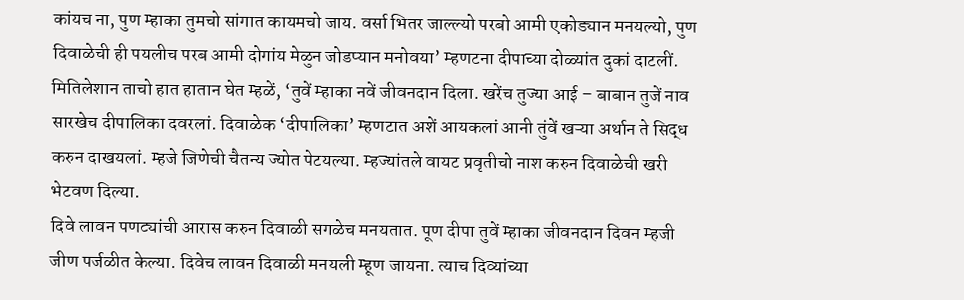कांयच ना, पुण म्हाका तुमचो सांगात कायमचो जाय. वर्सा भितर जाल्ल्यो परबो आमी एकोड्यान मनयल्यो, पुण दिवाळेची ही पयलीच परब आमी दोगांय मेळुन जोडप्यान मनोवया’ म्हणटना दीपाच्या दोळ्यांत दुकां दाटलीं. मितिलेशान ताचो हात हातान घेत म्हळें, ‘तुवें म्हाका नवें जीवनदान दिला. खरेंच तुज्या आई – बाबान तुजें नाव सारखेच दीपालिका दवरलां. दिवाळेक ‘दीपालिका’ म्हणटात अशें आयकलां आनी तुंवें खऱ्या अर्थान ते सिद्ध करुन दाखयलां. म्हजे जिणेची चैतन्य ज्योत पेटयल्या. म्हज्यांतले वायट प्रवृतीचो नाश करुन दिवाळेची खरी भेटवण दिल्या.
दिवे लावन पणट्यांची आरास करुन दिवाळी सगळेच मनयतात. पूण दीपा तुवें म्हाका जीवनदान दिवन म्हजी जीण पर्जळीत केल्या. दिवेच लावन दिवाळी मनयली म्हूण जायना. त्याच दिव्यांच्या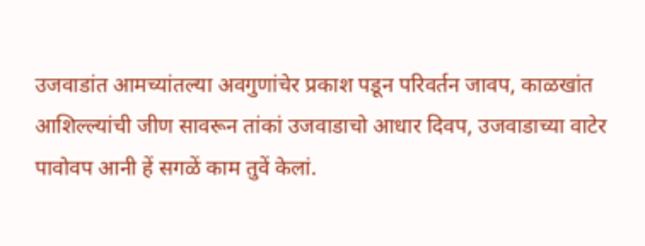उजवाडांत आमच्यांतल्या अवगुणांचेर प्रकाश पडून परिवर्तन जावप, काळखांत आशिल्ल्यांची जीण सावरून तांकां उजवाडाचो आधार दिवप, उजवाडाच्या वाटेर पावोवप आनी हें सगळें काम तुवें केलां.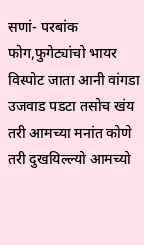सणां- परबांक फोग,फुगेट्यांचो भायर विस्पोट जाता आनी वांगडा उजवाड पडटा तसोच खंय तरी आमच्या मनांत कोणे तरी दुखयिल्ल्यो आमच्यो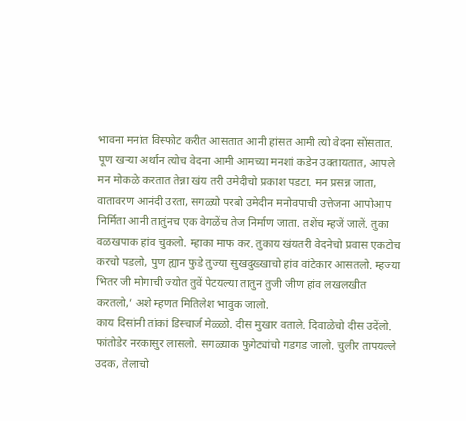भावना मनांत विस्फोट करीत आसतात आनी हांसत आमी त्यो वेदना सोंसतात. पूण खऱ्या अर्थान त्योच वेदना आमी आमच्या मनशां कडेन उक्तायतात, आपले मन मोकळे करतात तेन्ना खंय तरी उमेदीचो प्रकाश पडटा. मन प्रसन्न जाता, वातावरण आनंदी उरता, सगळ्यो परबो उमेदीन मनोवपाची उत्तेजना आपोआप निर्मिता आनी तातुंनच एक वेगळेंच तेज निर्माण जाता. तशेंच म्हजें जालें. तुका वळखपाक हांव चुकलो. म्हाका माफ कर. तुकाय खंयतरी वेदनेचो प्रवास एकटोच करचो पडलो, पुण ह्यान फुडे तुज्या सुखदुख्खाचो हांव वांटेकार आसतलो. म्हज्या भितर जी मोगाची ज्योत तुवें पेटयल्या तातुन तुजी जीण हांव लखलखीत करतलो,’ अशे म्हणत मितिलेश भावुक जालो.
काय दिसांनी तांकां डिस्चार्ज मेळ्ळो. दीस मुखार वताले. दिवाळेचो दीस उदेंलो. फांतोडेर नरकासुर लासलो. सगळ्याक फुगेट्यांचो गडगड जालो. चुलीर तापयल्ले उदक, तेलाचो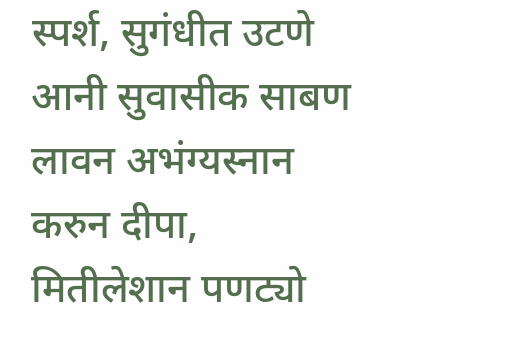स्पर्श, सुगंधीत उटणे आनी सुवासीक साबण लावन अभंग्यस्नान करुन दीपा, मितीलेशान पणट्यो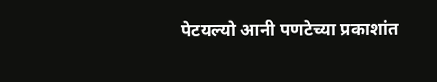पेटयल्यो आनी पणटेच्या प्रकाशांत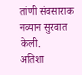तांणी संवसाराक नव्यान सुरवात केली.
अतिशा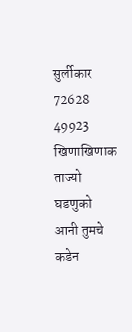सुर्लीकार
72628 49923
खिणाखिणाक ताज्यो घडणुको आनी तुमचे कडेन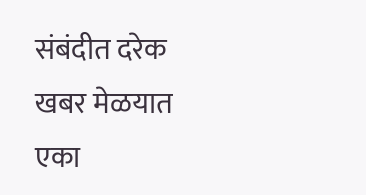संबंदीत दरेक खबर मेळयात एका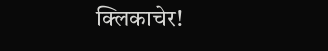क्लिकाचेर!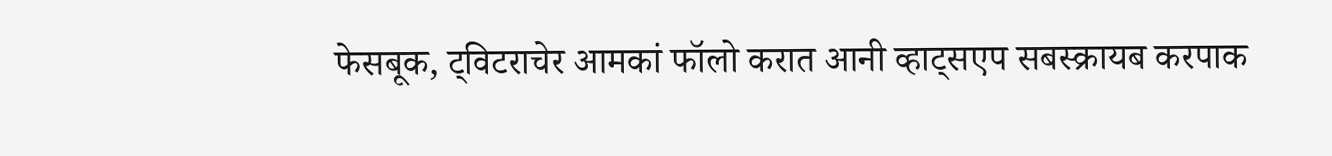फेसबूक, ट्विटराचेर आमकां फॉलो करात आनी व्हाट्सएप सबस्क्रायब करपाक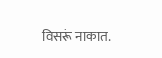विसरूं नाकात.